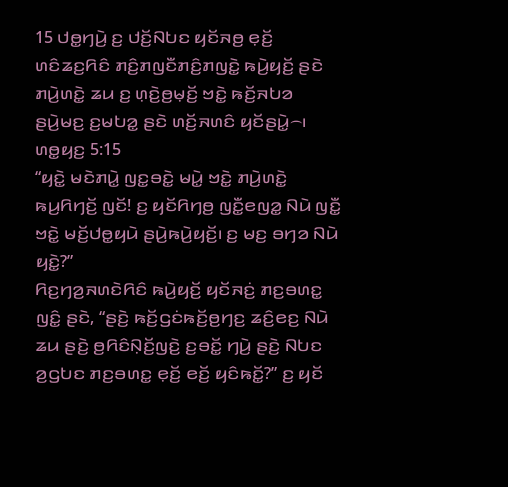15 ꤓꤥ꤭ꤚꤣꤧ꤬ ꤢ꤬ ꤓꤢꤩ꤬ꤡꤝꤢ ꤟꤢꤩꤏꤥ꤬ ꤕ꤫ꤢꤩ꤬ ꤛꤢꤨꤘꤢ꤬ꤖꤢꤨ ꤊꤢꤨ꤬ꤊꤜꤢꤪꤊꤢꤨ꤬ꤊꤜꤢꤧ꤭ ꤒꤣꤧ꤬ꤟꤢꤩ꤬ ꤔꤢꤧ ꤊꤣꤧ꤬ꤛꤢꤧ꤭ ꤘꤣ ꤢ꤬ ꤛ꤫ꤢꤧ꤬ꤥ꤬ꤗ꤫ꤢꤩ꤬ ꤠꤢꤧ꤭ ꤒꤢꤩ꤬ꤏꤝꤤ ꤔꤣꤧ꤬ꤗꤢ꤬ ꤢ꤬ꤗꤝꤤ꤭ ꤔꤢꤧ ꤛꤢꤩ꤬ꤏꤛꤢꤨ ꤟꤢꤩꤔꤣꤧ꤭꤮꤯
ꤛꤥ꤭ꤟꤢ꤬ 5:15
“ꤟꤢꤧ꤭ ꤗꤢꤧꤊꤣꤧ꤭ ꤜꤢ꤭ꤋꤢꤧ꤭ ꤗꤣꤧ꤭ ꤠꤢꤧ꤭ ꤊꤣꤧ꤬ꤛꤢꤧ꤭ ꤒꤣ꤬ꤖꤚꤢꤩ꤬ ꤜꤢꤩ! ꤢ꤬ ꤟꤢꤩꤖꤚꤥ꤬ ꤜꤢꤪ꤭ꤕꤜꤤ꤭ ꤡꤣꤧ ꤜꤢꤪ꤭ ꤠꤢꤧ꤭ ꤗꤢꤩ꤬ꤓꤥ꤭ꤟꤣꤧ ꤔꤣꤧ꤬ꤒꤣꤧ꤬ꤟꤢꤩ꤬꤯ ꤢ꤬ ꤗꤢ꤬ ꤋꤚꤤ ꤡꤣꤧ ꤟꤢꤧ꤭?”
ꤖꤢ꤬ꤚꤤ꤬ꤏꤛꤢꤧꤖꤢꤨ ꤒꤣꤧ꤬ꤟꤢꤩ꤬ ꤟꤢꤩꤏꤢꤦ꤬ ꤊꤢ꤬ꤋꤛꤢ꤭ ꤜꤢꤨ꤭ ꤔꤢꤧ, “ꤔꤢꤧ꤬ ꤒꤢꤩ꤬ꤞꤢꤦꤒꤢꤩ꤬ꤥ꤬ꤚꤢ꤬ ꤘꤢꤨ꤬ꤕꤢ꤬ ꤡꤣꤧ ꤘꤣ ꤔꤢꤧ꤬ ꤥ꤬ꤖꤢꤨꤡ꤫ꤢꤩ꤬ꤜꤢꤧ꤬ ꤢ꤬ꤋꤢꤩ꤭ ꤚꤣꤧ꤬ ꤔꤢꤧ꤬ ꤡꤝꤢ ꤤ꤬ꤞꤝꤢ ꤊꤢ꤬ꤋꤛꤢ꤭ ꤕ꤫ꤢꤩ꤬ ꤕꤢꤩ꤬ ꤟꤢꤨꤒꤢꤩ꤭?” ꤢ꤬ ꤟꤢꤩ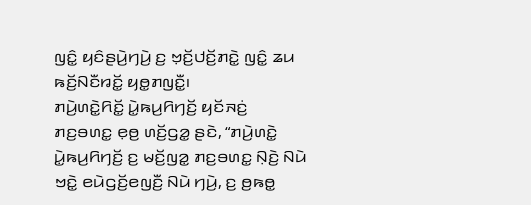ꤜꤢꤨ꤭ ꤟꤢꤨꤔꤣꤧ꤬ꤚꤣꤧ꤬ ꤢ꤬ ꤠ꤫ꤢꤩ꤬ꤓꤢꤩ꤬ꤊꤢꤧ꤭ ꤜꤢꤨ꤭ ꤘꤣ ꤒꤢꤩ꤬ꤡꤢꤪꤙꤢꤩ꤭ ꤟꤥ꤭ꤊꤜꤢꤪ꤭꤯
ꤊꤣꤧ꤬ꤛꤢꤧ꤭ꤖꤢꤩ꤭ ꤣꤧ꤭ꤒꤣ꤬ꤖꤚꤢꤩ꤬ ꤟꤢꤩꤏꤢꤦ꤬ ꤊꤢ꤬ꤋꤛꤢ꤭ ꤕ꤫ꤥ꤬ ꤛꤢꤩ꤬ꤞꤤ꤭ ꤔꤢꤧ, “ꤊꤣꤧ꤬ꤛꤢꤧ꤭ ꤣꤧ꤭ꤒꤣ꤬ꤖꤚꤢꤩ꤬ ꤢ꤬ ꤗꤢꤩ꤬ꤜꤤ꤭ ꤊꤢ꤬ꤋꤛꤢ꤭ ꤡ꤫ꤢꤧ꤬ ꤡꤣꤧ ꤠꤢꤧ꤭ ꤕꤣꤧꤞꤢꤩ꤬ꤕꤜꤢꤪ꤬ ꤡꤣꤧ ꤚꤣꤧ꤬, ꤢ꤬ ꤥ꤬ꤒꤥ꤭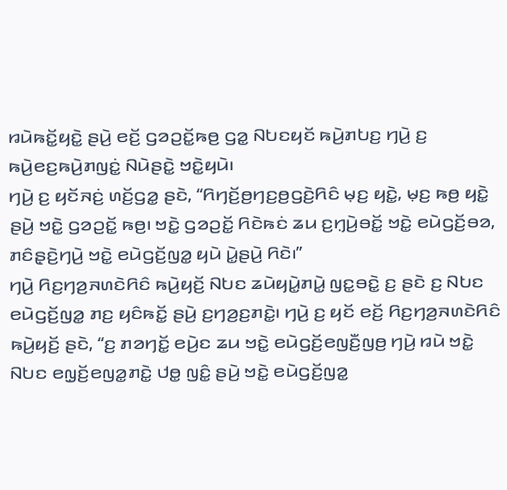ꤙꤣꤧꤒꤢꤩ꤭ꤟꤢꤧ꤭ ꤔꤣꤧ꤬ ꤕꤢꤩ꤬ ꤞꤤꤑꤢꤩ꤭ꤒꤥ꤬ ꤞꤤ꤭ ꤡꤝꤢꤟꤢꤩ ꤒꤣꤧ꤬ꤊꤝꤢ꤬ ꤚꤣꤧ꤬ ꤢ꤬ ꤒꤣꤧ꤬ꤕꤢ꤬ꤒꤣꤧ꤬ꤊꤜꤢꤦ꤭ ꤡꤣꤧꤔꤢꤧ꤭ ꤠꤢꤧ꤭ꤟꤣꤧ꤯
ꤚꤣꤧ꤬ ꤢ꤬ ꤟꤢꤩꤏꤢꤦ꤬ ꤛꤢꤩ꤬ꤞꤤ꤭ ꤔꤢꤧ, “ꤖꤚꤢꤩ꤬ꤥ꤬ꤚꤢ꤬ꤥ꤬ꤞꤢꤧ꤬ꤖꤢꤨ ꤗ꤫ꤢ꤬ ꤟꤢꤧ꤭, ꤗ꤫ꤢ꤬ ꤒꤥ꤬ ꤟꤢꤧ꤭ ꤔꤣꤧ꤬ ꤠꤢꤧ꤭ ꤞꤤꤑꤢꤩ꤭ ꤒꤥ꤬꤯ ꤠꤢꤧ꤭ ꤞꤤꤑꤢꤩ꤭ ꤖꤢꤧꤒꤢꤦ ꤘꤣ ꤢ꤬ꤚ꤫ꤣꤧ꤬ꤋꤢꤩ꤭ ꤠꤢꤧ꤭ ꤕꤣꤧꤞꤢꤩ꤬ꤋꤤ, ꤊꤢꤨꤔ꤫ꤢꤧ꤬ꤚꤣꤧ꤬ ꤠꤢꤧ꤭ ꤕꤣꤧꤞꤢꤩ꤬ꤜꤤ꤭ ꤟꤣꤧ ꤣꤧ꤭ꤔꤣꤧ꤬ ꤖꤢꤧ꤯”
ꤚꤣꤧ꤬ ꤖꤢ꤬ꤚꤤ꤬ꤏꤛꤢꤧꤖꤢꤨ ꤒꤣꤧ꤬ꤟꤢꤩ꤬ ꤡꤝꤢ ꤘꤣꤧꤟꤣꤧ꤭ꤊꤣꤧ꤭ ꤜꤢ꤭ꤋꤢꤧ꤭ ꤢ꤬ ꤔꤢꤧ ꤢ꤬ ꤡꤝꤢ ꤕꤣꤧꤞꤢꤩ꤬ꤜꤤ꤭ ꤊꤢ꤬ ꤟꤢꤨꤒꤢꤩ꤭ ꤔꤣꤧ꤬ ꤢ꤬ꤚꤤ꤬ꤢ꤬ꤊꤢꤧ꤭꤯ ꤚꤣꤧ꤬ ꤢ꤬ ꤟꤢꤩ ꤕꤢꤩ꤬ ꤖꤢ꤬ꤚꤤ꤬ꤏꤛꤢꤧꤖꤢꤨ ꤒꤣꤧ꤬ꤟꤢꤩ꤬ ꤔꤢꤧ, “ꤢ꤬ ꤊꤤꤚꤢꤩ꤭ ꤕꤣꤧ꤬ꤢ ꤘꤣ ꤠꤢꤧ꤭ ꤕꤣꤧꤞꤢꤩ꤬ꤕꤜꤢꤪ꤬ꤜꤥ꤬ ꤚꤣꤧ꤬ ꤙꤣꤧ ꤠꤢꤧ꤭ ꤡꤝꤢ ꤕꤜ꤫ꤢꤩ꤬ꤕꤜꤤ꤭ꤊꤢꤧ꤭ ꤓꤥ꤭ ꤜꤢꤨ꤭ ꤔꤣꤧ꤬ ꤠꤢꤧ꤭ ꤕꤣꤧꤞꤢꤩ꤬ꤜꤤ꤭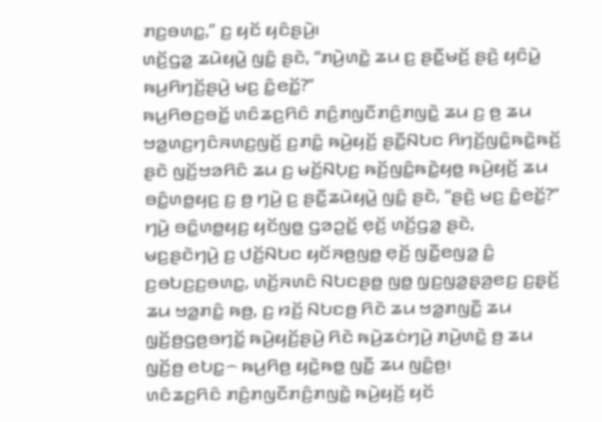ꤊꤢ꤬ꤋꤛꤢ꤭,” ꤢ꤬ ꤟꤢꤩ ꤟꤢꤨꤔꤣꤧ꤬꤯
ꤛꤢꤩ꤬ꤞꤤ꤭ ꤘꤣꤧꤟꤣꤧ꤭ ꤜꤢꤨ꤭ ꤔꤢꤧ, “ꤊꤣꤧ꤬ꤛꤢꤧ꤭ ꤘꤣ ꤢ꤬ ꤔꤢꤪ꤭ꤗꤢꤩ꤬ ꤔꤢꤧ꤬ ꤟꤢꤨꤣꤧ꤭ ꤒꤣ꤬ꤖꤚꤢꤩ꤬ꤔꤣꤧ꤬ ꤗꤢ꤬ ꤢꤨ꤭ꤕꤢꤩ꤭?”
ꤒꤣ꤬ꤖꤥꤢ꤬ꤋꤢꤩ꤭ ꤛꤢꤨꤘꤢ꤬ꤖꤢꤨ ꤊꤢꤨ꤬ꤊꤜꤢꤪꤊꤢꤨ꤬ꤊꤜꤢꤧ꤭ ꤘꤣ ꤢ꤬ ꤥ꤬ ꤘꤣ ꤠꤤ꤭ꤛꤢ꤬ꤚꤢꤨꤏꤛꤢ꤬ꤜꤢꤩ꤬ ꤢ꤬ꤊꤢꤨ꤭ ꤒꤣꤧ꤬ꤟꤢꤩ꤬ ꤔꤢꤪ꤭ꤡꤝꤢ ꤖꤚꤢꤩ꤬ꤜꤢꤨ꤭ꤒꤢꤧ꤭ꤒꤢꤩ꤬ ꤔꤢꤧ ꤜꤢꤩ꤬ꤠꤤꤖꤢꤨ ꤘꤣ ꤢ꤬ ꤗꤢꤩ꤬ꤡꤝ꤫ꤢ꤬ ꤒꤢꤩ꤬ꤜꤢꤨ꤭ꤒꤢꤧ꤭ꤟꤥ꤭ ꤒꤣꤧ꤬ꤟꤢꤩ꤬ ꤘꤣ ꤋꤢꤨ꤭ꤛꤥ꤭ꤟꤢ꤬ ꤢ꤬ ꤥ꤬ ꤚꤣꤧ꤬ ꤢ꤬ ꤔꤢꤪ꤭ꤘꤣꤧꤟꤣꤧ꤭ ꤜꤢꤨ꤭ ꤔꤢꤧ, “ꤔꤢꤧ꤬ ꤗꤢ꤬ ꤢꤨ꤭ꤕꤢꤩ꤭?” ꤚꤣꤧ꤬ ꤋꤢꤨ꤭ꤛꤥ꤭ꤟꤢ꤬ ꤟꤢꤩꤜꤥ꤭ ꤞꤤꤑꤢꤩ꤭ ꤕ꤫ꤢꤩ꤬ ꤛꤢꤩ꤬ꤞꤤ꤭ ꤔꤢꤧ,
ꤗꤢ꤬ꤔꤢꤧꤚꤣꤧ꤬ ꤢ꤬ ꤓꤢꤩ꤬ꤡꤝꤢ ꤟꤢꤩꤏꤥ꤬ꤜꤥ꤭ ꤕ꤫ꤢꤩ꤬ ꤜꤢꤪ꤭ꤕꤜꤤ꤭ ꤢꤨ꤭ ꤢ꤬ꤋꤝꤢ꤬ꤢ꤬ꤋꤛꤢ꤭, ꤛꤢꤩ꤬ꤏꤛꤢꤨ ꤡꤝꤢꤔꤥ꤭ ꤜꤥ꤭ ꤜ꤫ꤢ꤬ꤜꤤ꤭ꤔ꤫ꤤ꤬ꤕꤢ꤬ ꤢ꤬ꤔ꤫ꤢꤩ꤬ ꤘꤣ ꤠꤤ꤭ꤊꤢꤨ꤭ ꤒꤥ꤬, ꤢ꤬ ꤙꤢꤩ꤬ ꤡꤝꤢꤥ꤬ ꤖꤢꤧ ꤘꤣ ꤠꤤ꤭ꤊꤜꤢꤪ꤭ ꤘꤣ ꤜ꤫ꤢꤩ꤬ꤥ꤬ꤞꤥ꤬ꤋꤚꤢꤩ꤭ ꤒꤣꤧ꤬ꤟꤢꤩ꤬ꤔꤣꤧ꤬ ꤖꤢꤧ ꤒꤣꤧ꤬ꤘꤢꤦꤚꤣꤧ꤬ ꤊꤣꤧ꤬ꤛꤢꤧ꤭ ꤥ꤬ ꤘꤣ ꤜ꤫ꤢꤩ꤬ꤥ꤬ ꤕꤝꤢ꤭꤮ ꤒꤣ꤬ꤖꤥ꤬ ꤟꤢꤧ꤭ꤒꤥ꤭ ꤜꤢꤪ꤭ ꤘꤣ ꤜꤢꤨ꤭ꤥ꤬꤯
ꤛꤢꤨꤘꤢ꤬ꤖꤢꤨ ꤊꤢꤨ꤬ꤊꤜꤢꤪꤊꤢꤨ꤬ꤊꤜꤢꤧ꤭ ꤒꤣꤧ꤬ꤟꤢꤩ꤬ ꤟꤢꤩ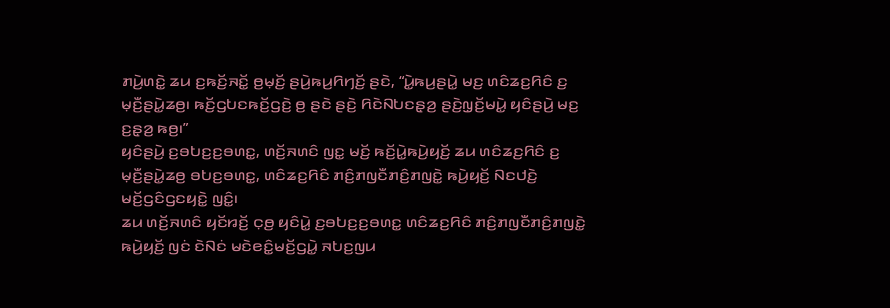ꤊꤣꤧ꤬ꤛꤢꤧ꤭ ꤘꤣ ꤢ꤬ꤒꤢꤩ꤬ꤏꤢꤩ꤭ ꤥ꤬ꤗ꤫ꤢꤩ꤬ ꤔꤣꤧ꤬ꤒꤣ꤬ꤖꤚꤢꤩ꤬ ꤔꤢꤧ, “ꤣꤧ꤭ꤒꤣ꤬ꤔꤣꤧ꤭ ꤗꤢ꤬ ꤛꤢꤨꤘꤢ꤬ꤖꤢꤨ ꤢ꤬ ꤗ꤫ꤢꤪ꤬ꤔꤣꤧ꤭ꤘꤥ꤬꤯ ꤒꤢꤩ꤬ꤞꤝꤢꤒꤢꤩ꤬ꤞꤢꤧ꤬ ꤥ꤬ ꤔꤢꤧ ꤔꤢꤧ꤬ ꤖꤢꤧꤡꤝꤢꤔ꤫ꤤ꤬ ꤔꤢꤧ꤬ꤜ꤫ꤢꤩ꤬ꤗꤣꤧ꤭ ꤟꤢꤨꤔꤣꤧ꤬ ꤗꤢ꤬ ꤢ꤬ꤔ꤫ꤤ꤬ ꤒꤥ꤬꤯”
ꤟꤢꤨꤔꤣꤧ꤬ ꤢ꤬ꤋꤝꤢ꤬ꤢ꤬ꤋꤛꤢ꤭, ꤛꤢꤩ꤬ꤏꤛꤢꤨ ꤜꤢ꤭ ꤗꤢꤩ꤬ ꤒꤢꤩ꤬ꤣꤧ꤭ꤒꤣꤧ꤬ꤟꤢꤩ꤬ ꤘꤣ ꤛꤢꤨꤘꤢ꤬ꤖꤢꤨ ꤢ꤬ ꤗ꤫ꤢꤪ꤬ꤔꤣꤧ꤭ꤘꤥ꤬ ꤋꤝꤢ꤬ꤋꤛꤢ꤭, ꤛꤢꤨꤘꤢ꤬ꤖꤢꤨ ꤊꤢꤨ꤬ꤊꤜꤢꤪꤊꤢꤨ꤬ꤊꤜꤢꤧ꤭ ꤒꤣꤧ꤬ꤟꤢꤩ꤬ ꤡꤢꤓꤢꤧ꤬ ꤗꤢꤩ꤬ꤞꤢꤨꤞꤢꤟꤢꤧ꤭ ꤜꤢꤨ꤭꤯
ꤘꤣ ꤛꤢꤩ꤬ꤏꤛꤢꤨ ꤟꤢꤩꤙꤢꤩ꤬ ꤍ꤫ꤥ꤬ ꤟꤢꤨꤣꤧ꤭ ꤢ꤬ꤋꤝꤢ꤬ꤢ꤬ꤋꤛꤢ꤭ ꤛꤢꤨꤘꤢ꤬ꤖꤢꤨ ꤊꤢꤨ꤬ꤊꤜꤢꤪꤊꤢꤨ꤬ꤊꤜꤢꤧ꤭ ꤒꤣꤧ꤬ꤟꤢꤩ꤬ ꤜꤢꤦ ꤢꤧꤡꤢꤦ ꤗꤢꤧꤕꤢꤨ꤭ꤗꤢꤩ꤬ꤞꤣꤧ꤭ ꤏꤝꤢ꤬ꤜꤣ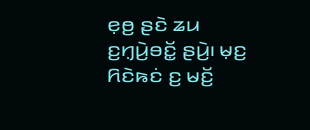ꤕ꤫ꤥ꤬ ꤔꤢꤧ ꤘꤣ ꤢ꤬ꤚ꤫ꤣꤧ꤬ꤋꤢꤩ꤭ ꤔꤣꤧ꤬꤯ ꤗ꤫ꤢ꤬ ꤖꤢꤧꤒꤢꤦ ꤢ꤬ ꤗꤢꤩ꤬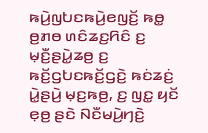ꤒꤣꤧ꤬ꤜꤝꤢꤒꤣꤧ꤬ꤕꤜꤢꤩ꤬ ꤒꤥ꤭ ꤥ꤬ꤊꤥ ꤛꤢꤨꤘꤢ꤬ꤖꤢꤨ ꤢ꤬ ꤗ꤫ꤢꤪ꤬ꤔꤣꤧ꤭ꤘꤥ꤬ ꤢ꤬ ꤒꤢꤩ꤬ꤞꤝꤢꤒꤢꤩ꤬ꤞꤢꤧ꤬ ꤒꤢꤦꤘꤢꤦ꤬ ꤣꤧ꤭ꤔꤣꤧ꤬ ꤗ꤫ꤢ꤬ꤒꤥ꤬, ꤢ꤬ ꤜꤢ꤭ ꤟꤢꤩ ꤕ꤫ꤥ꤬ ꤔꤢꤧ ꤡꤢꤪꤗꤣꤧ꤬ꤚꤢꤧ꤬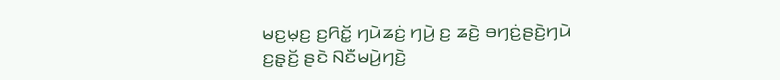ꤗꤢ꤬ꤗ꤫ꤢ꤬ ꤢ꤬ꤖꤢꤩ꤭ ꤚꤣꤧꤘꤢꤦ꤬ ꤚꤣꤧ꤬ ꤢ꤬ ꤘꤢꤧ꤬ ꤋꤚꤢꤦ꤬ꤔꤢꤧ꤬ꤚꤣꤧ ꤢ꤬ꤔ꤫ꤢꤩ꤬ ꤔꤢꤧ ꤡꤢꤪꤗꤣꤧ꤬ꤚꤢꤧ꤬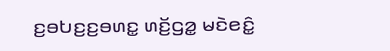ꤢ꤬ꤋꤝꤢ꤬ꤢ꤬ꤋꤛꤢ꤭ ꤛꤢꤩ꤬ꤞꤤ꤭ ꤗꤢꤧꤕꤢꤨ꤭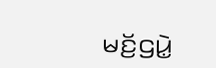ꤗꤢꤩ꤬ꤞꤣꤧ꤭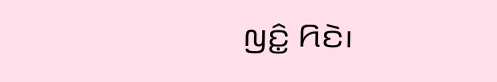ꤜꤢꤨ꤭ ꤖꤢꤧ꤯